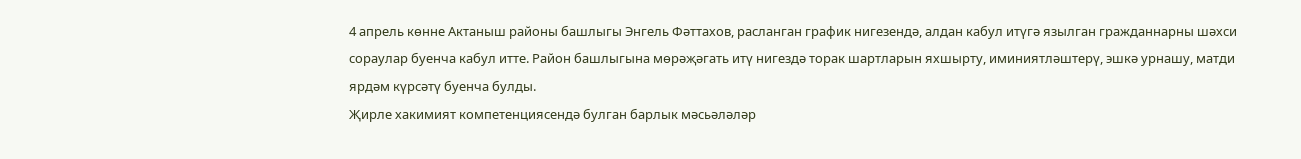4 апрель көнне Актаныш районы башлыгы Энгель Фәттахов, расланган график нигезендә, алдан кабул итүгә язылган гражданнарны шәхси сораулар буенча кабул итте. Район башлыгына мөрәҗәгать итү нигездә торак шартларын яхшырту, иминиятләштерү, эшкә урнашу, матди ярдәм күрсәтү буенча булды.
Җирле хакимият компетенциясендә булган барлык мәсьәләләр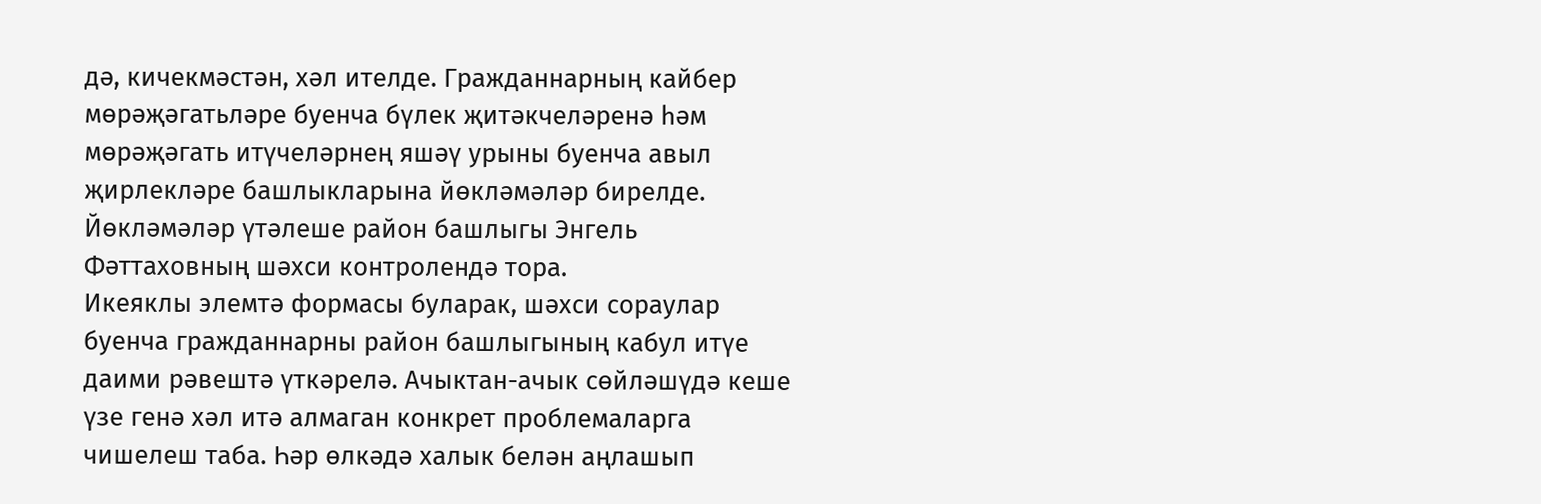дә, кичекмәстән, хәл ителде. Гражданнарның кайбер мөрәҗәгатьләре буенча бүлек җитәкчеләренә һәм мөрәҗәгать итүчеләрнең яшәү урыны буенча авыл җирлекләре башлыкларына йөкләмәләр бирелде. Йөкләмәләр үтәлеше район башлыгы Энгель Фәттаховның шәхси контролендә тора.
Икеяклы элемтә формасы буларак, шәхси сораулар буенча гражданнарны район башлыгының кабул итүе даими рәвештә үткәрелә. Ачыктан-ачык сөйләшүдә кеше үзе генә хәл итә алмаган конкрет проблемаларга чишелеш таба. Һәр өлкәдә халык белән аңлашып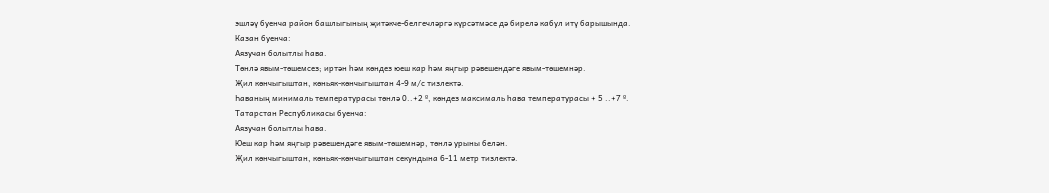эшләү буенча район башлыгының җитәкче-белгечләргә күрсәтмәсе дә бирелә кабул итү барышында.
Казан буенча:
Аязучан болытлы һава.
Төнлә явым-төшемсез; иртән һәм көндез юеш кар һәм яңгыр рәвешендәге явым-төшемнәр.
Җил көнчыгыштан, көньяк-көнчыгыштан 4-9 м/с тизлектә.
Һаваның минималь температурасы төнлә 0..+2 º, көндез максималь һава температурасы + 5 ..+7 º.
Татарстан Республикасы буенча:
Аязучан болытлы һава.
Юеш кар һәм яңгыр рәвешендәге явым-төшемнәр, төнлә урыны белән.
Җил көнчыгыштан, көньяк-көнчыгыштан секундына 6-11 метр тизлектә.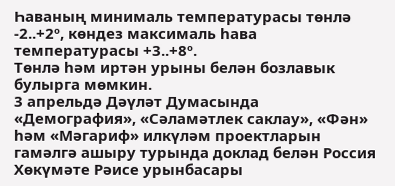Һаваның минималь температурасы төнлә -2..+2º, көндез максималь һава температурасы +3..+8º.
Төнлә һәм иртән урыны белән бозлавык булырга мөмкин.
3 апрельдә Дәүләт Думасында «Демография», «Сәламәтлек саклау», «Фән» һәм «Мәгариф» илкүләм проектларын гамәлгә ашыру турында доклад белән Россия Хөкүмәте Рәисе урынбасары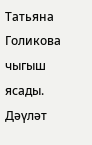Татьяна Голикова чыгыш ясады.
Дәүләт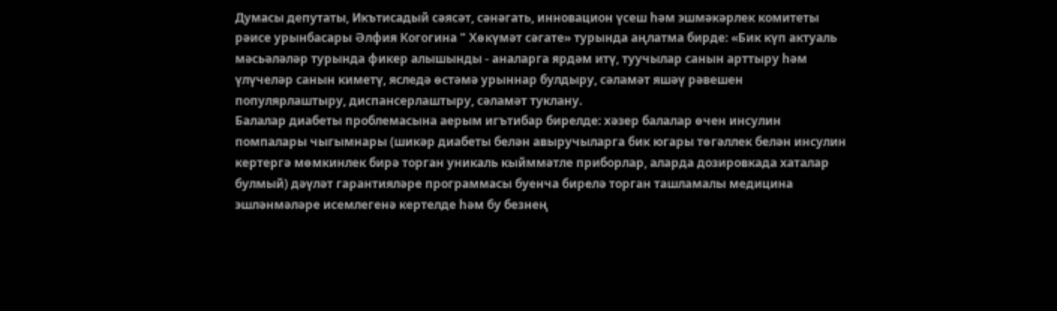Думасы депутаты, Икътисадый сәясәт, сәнәгать, инновацион үсеш һәм эшмәкәрлек комитеты рәисе урынбасары Әлфия Когогина " Хөкүмәт сәгате» турында аңлатма бирде: «Бик күп актуаль мәсьәләләр турында фикер алышынды - аналарга ярдәм итү, туучылар санын арттыру һәм үлүчеләр санын киметү, яследә өстәмә урыннар булдыру, сәламәт яшәү рәвешен популярлаштыру, диспансерлаштыру, сәламәт туклану.
Балалар диабеты проблемасына аерым игътибар бирелде: хәзер балалар өчен инсулин помпалары чыгымнары (шикәр диабеты белән авыручыларга бик югары төгәллек белән инсулин кертергә мөмкинлек бирә торган уникаль кыйммәтле приборлар, аларда дозировкада хаталар булмый) дәүләт гарантияләре программасы буенча бирелә торган ташламалы медицина эшләнмәләре исемлегенә кертелде һәм бу безнең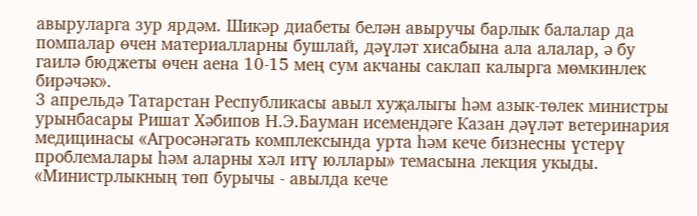авыруларга зур ярдәм. Шикәр диабеты белән авыручы барлык балалар да помпалар өчен материалларны бушлай, дәүләт хисабына ала алалар, ә бу гаилә бюджеты өчен аена 10-15 мең сум акчаны саклап калырга мөмкинлек бирәчәк».
3 апрельдә Татарстан Республикасы авыл хуҗалыгы һәм азык-төлек министры урынбасары Ришат Хәбипов Н.Э.Бауман исемендәге Казан дәүләт ветеринария медицинасы «Агросәнәгать комплексында урта һәм кече бизнесны үстерү проблемалары һәм аларны хәл итү юллары» темасына лекция укыды.
«Министрлыкның төп бурычы - авылда кече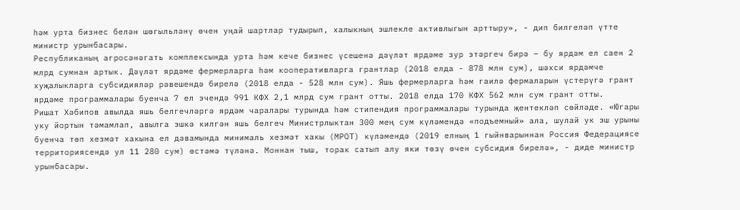һәм урта бизнес белән шөгыльләнү өчен уңай шартлар тудырып, халыкның эшлекле активлыгын арттыру», - дип билгеләп үтте министр урынбасары.
Республиканың агросәнәгать комплексында урта һәм кече бизнес үсешенә дәүләт ярдәме зур этәргеч бирә – бу ярдәм ел саен 2 млрд сумнан артык. Дәүләт ярдәме фермерларга һәм кооперативларга грантлар (2018 елда - 878 млн сум), шәхси ярдәмче хуҗалыкларга субсидияләр рәвешендә бирелә (2018 елда - 528 млн сум). Яшь фермерларга һәм гаилә фермаларын үстерүгә грант ярдәме программалары буенча 7 ел эчендә 991 КФХ 2,1 млрд сум грант отты. 2018 елда 170 КФХ 562 млн сум грант отты.
Ришат Хәбипов авылда яшь белгечләргә ярдәм чаралары турында һәм стипендия программалары турында җентекләп сөйләде. «Югары уку йортын тәмамлап, авылга эшкә килгән яшь белгеч Министрлыктан 300 мең сум күләмендә «подъемный» ала, шулай ук эш урыны буенча төп хезмәт хакына ел дәвамында минималь хезмәт хакы (МРОТ) күләмендә (2019 елның 1 гыйнварыннан Россия Федерациясе территориясендә ул 11 280 сум) өстәмә түләнә. Моннан тыш, торак сатып алу яки төзү өчен субсидия бирелә», - диде министр урынбасары.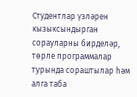Студентлар үзләрен кызыксындырган сорауларны бирделәр, төрле программалар турында сораштылар һәм алга таба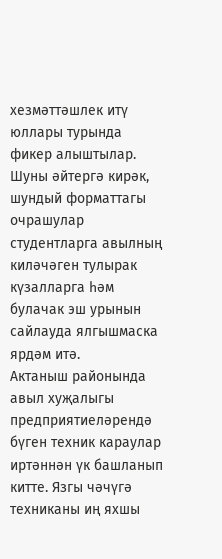хезмәттәшлек итү юллары турында фикер алыштылар.
Шуны әйтергә кирәк, шундый форматтагы очрашулар студентларга авылның киләчәген тулырак күзалларга һәм булачак эш урынын сайлауда ялгышмаска ярдәм итә.
Актаныш районында авыл хуҗалыгы предприятиеләрендә бүген техник караулар иртәннән үк башланып китте. Язгы чәчүгә техниканы иң яхшы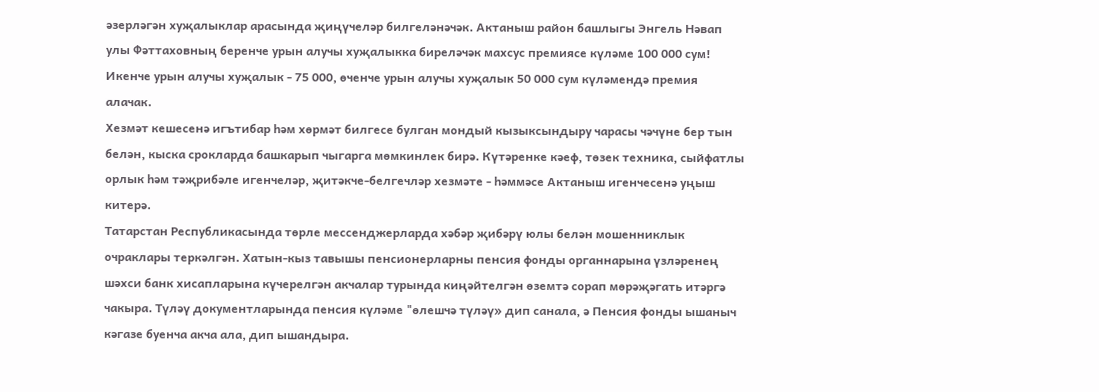әзерләгән хуҗалыклар арасында җиңүчеләр билгеләнәчәк. Актаныш район башлыгы Энгель Нәвап улы Фәттаховның беренче урын алучы хуҗалыкка биреләчәк махсус премиясе күләме 100 000 сум! Икенче урын алучы хуҗалык - 75 000, өченче урын алучы хуҗалык 50 000 сум күләмендә премия алачак.
Хезмәт кешесенә игътибар һәм хөрмәт билгесе булган мондый кызыксындыру чарасы чәчүне бер тын белән, кыска срокларда башкарып чыгарга мөмкинлек бирә. Күтәренке кәеф, төзек техника, сыйфатлы орлык һәм тәҗрибәле игенчеләр, җитәкче-белгечләр хезмәте - һәммәсе Актаныш игенчесенә уңыш китерә.
Татарстан Республикасында төрле мессенджерларда хәбәр җибәрү юлы белән мошенниклык очраклары теркәлгән. Хатын-кыз тавышы пенсионерларны пенсия фонды органнарына үзләренең шәхси банк хисапларына күчерелгән акчалар турында киңәйтелгән өземтә сорап мөрәҗәгать итәргә чакыра. Түләү документларында пенсия күләме "өлешчә түләү» дип санала, ә Пенсия фонды ышаныч кәгазе буенча акча ала, дип ышандыра.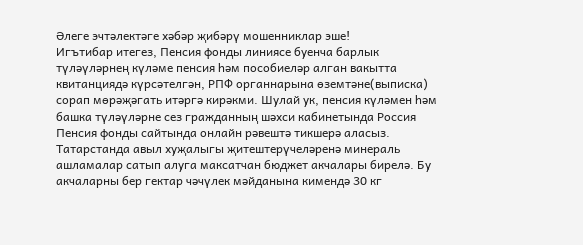Әлеге эчтәлектәге хәбәр җибәрү мошенниклар эше!
Игътибар итегез, Пенсия фонды линиясе буенча барлык түләүләрнең күләме пенсия һәм пособиеләр алган вакытта квитанциядә күрсәтелгән, РПФ органнарына өземтәне(выписка) сорап мөрәҗәгать итәргә кирәкми. Шулай ук, пенсия күләмен һәм башка түләүләрне сез гражданның шәхси кабинетында Россия Пенсия фонды сайтында онлайн рәвештә тикшерә аласыз.
Татарстанда авыл хуҗалыгы җитештерүчеләренә минераль ашламалар сатып алуга максатчан бюджет акчалары бирелә. Бу акчаларны бер гектар чәчүлек мәйданына кимендә 30 кг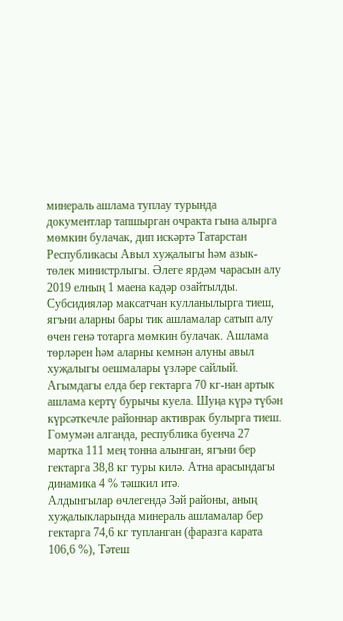минераль ашлама туплау турында документлар тапшырган очракта гына алырга мөмкин булачак, дип искәртә Татарстан Республикасы Авыл хуҗалыгы һәм азык-төлек министрлыгы. Әлеге ярдәм чарасын алу 2019 елның 1 маена кадәр озайтылды.
Субсидияләр максатчан кулланылырга тиеш, ягъни аларны бары тик ашламалар сатып алу өчен генә тотарга мөмкин булачак. Ашлама төрләрен һәм аларны кемнән алуны авыл хуҗалыгы оешмалары үзләре сайлый.
Агымдагы елда бер гектарга 70 кг-нан артык ашлама кертү бурычы куела. Шуңа күрә түбән күрсәткечле районнар активрак булырга тиеш.
Гомумән алганда, республика буенча 27 мартка 111 мең тонна алынган, ягъни бер гектарга 38,8 кг туры килә. Атна арасындагы динамика 4 % тәшкил итә.
Алдынгылар өчлегендә Зәй районы, аның хуҗалыкларында минераль ашламалар бер гектарга 74,6 кг тупланган (фаразга карата 106,6 %), Тәтеш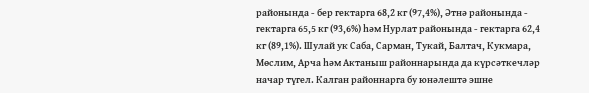районында - бер гектарга 68,2 кг (97,4%), Әтнә районында - гектарга 65,5 кг (93,6%) һәм Нурлат районында - гектарга 62,4 кг (89,1%). Шулай ук Саба, Сарман, Тукай, Балтач, Кукмара, Мөслим, Арча һәм Актаныш районнарында да күрсәткечләр начар түгел. Калган районнарга бу юнәлештә эшне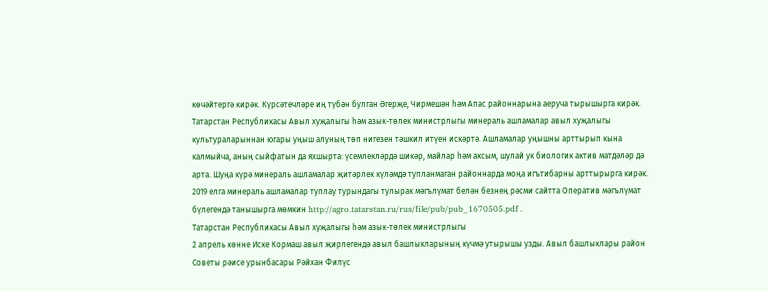көчәйтергә кирәк. Күрсәтечләре иң түбән булган Әгерҗе, Чирмешән һәм Апас районнарына аеруча тырышырга кирәк.
Татарстан Республикасы Авыл хуҗалыгы һәм азык-төлек министрлыгы минераль ашламалар авыл хуҗалыгы культураларыннан югары уңыш алуның төп нигезен тәшкил итүен искәртә. Ашламалар уңышны арттырып кына калмыйча, аның сыйфатын да яхшырта: үсемлекләрдә шикәр, майлар һәм аксым, шулай ук биологик актив матдәләр дә арта. Шуңа күрә минераль ашламалар җитәрлек күләмдә тупланмаган районнарда моңа игътибарны арттырырга кирәк.
2019 елга минераль ашламалар туплау турындагы тулырак мәгълүмат белән безнең рәсми сайтта Оператив мәгълүмат бүлегендә танышырга мөмкин http://agro.tatarstan.ru/rus/file/pub/pub_1670505.pdf .
Татарстан Республикасы Авыл хуҗалыгы һәм азык-төлек министрлыгы
2 апрель көнне Иске Кормаш авыл җирлегендә авыл башлыкларының күчмә утырышы узды. Авыл башлыклары район Советы рәисе урынбасары Рәйхан Филүс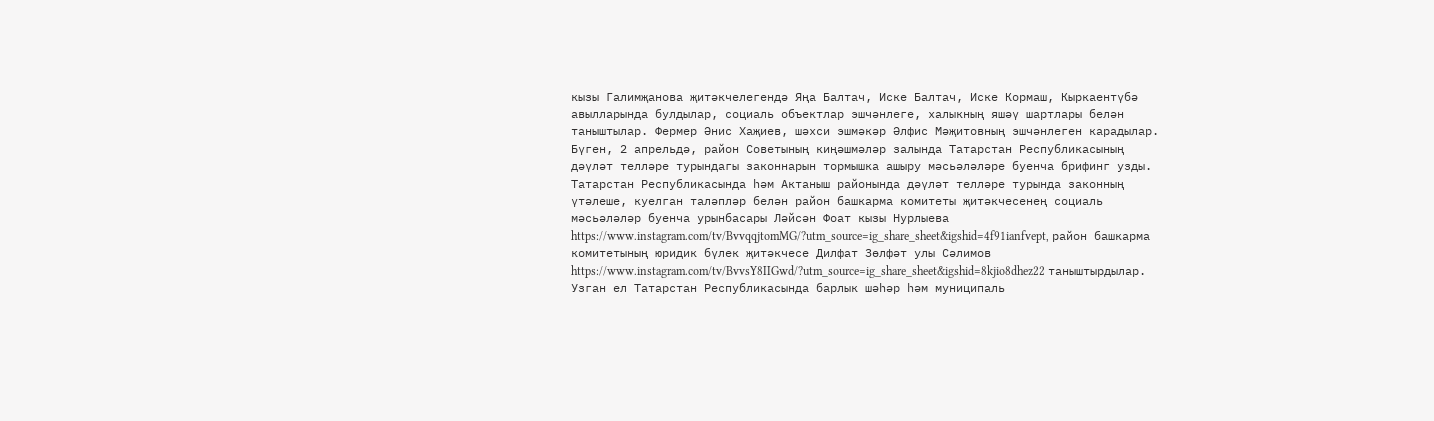кызы Галимҗанова җитәкчелегендә Яңа Балтач, Иске Балтач, Иске Кормаш, Кыркаентүбә авылларында булдылар, социаль объектлар эшчәнлеге, халыкның яшәү шартлары белән таныштылар. Фермер Әнис Хаҗиев, шәхси эшмәкәр Әлфис Мәҗитовның эшчәнлеген карадылар.
Бүген, 2 апрельдә, район Советының киңәшмәләр залында Татарстан Республикасының дәүләт телләре турындагы законнарын тормышка ашыру мәсьәләләре буенча брифинг узды. Татарстан Республикасында һәм Актаныш районында дәүләт телләре турында законның үтәлеше, куелган таләпләр белән район башкарма комитеты җитәкчесенең социаль мәсьәләләр буенча урынбасары Ләйсән Фоат кызы Нурлыева https://www.instagram.com/tv/BvvqqjtomMG/?utm_source=ig_share_sheet&igshid=4f91ianfvept, район башкарма комитетының юридик бүлек җитәкчесе Дилфат Зөлфәт улы Сәлимов https://www.instagram.com/tv/BvvsY8IIGwd/?utm_source=ig_share_sheet&igshid=8kjio8dhez22 таныштырдылар.
Узган ел Татарстан Республикасында барлык шәһәр һәм муниципаль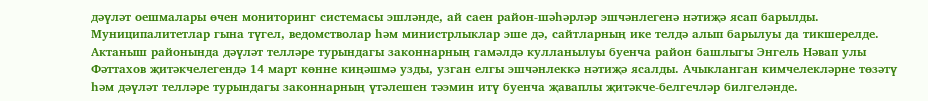дәүләт оешмалары өчен мониторинг системасы эшләнде, ай саен район-шәһәрләр эшчәнлегенә нәтиҗә ясап барылды. Муниципалитетлар гына түгел, ведомстволар һәм министрлыклар эше дә, сайтларның ике телдә алып барылуы да тикшерелде.
Актаныш районында дәүләт телләре турындагы законнарның гамәлдә кулланылуы буенча район башлыгы Энгель Нәвап улы Фәттахов җитәкчелегендә 14 март көнне киңәшмә узды, узган елгы эшчәнлеккә нәтиҗә ясалды. Ачыкланган кимчелекләрне төзәтү һәм дәүләт телләре турындагы законнарның үтәлешен тәэмин итү буенча җаваплы җитәкче-белгечләр билгеләнде.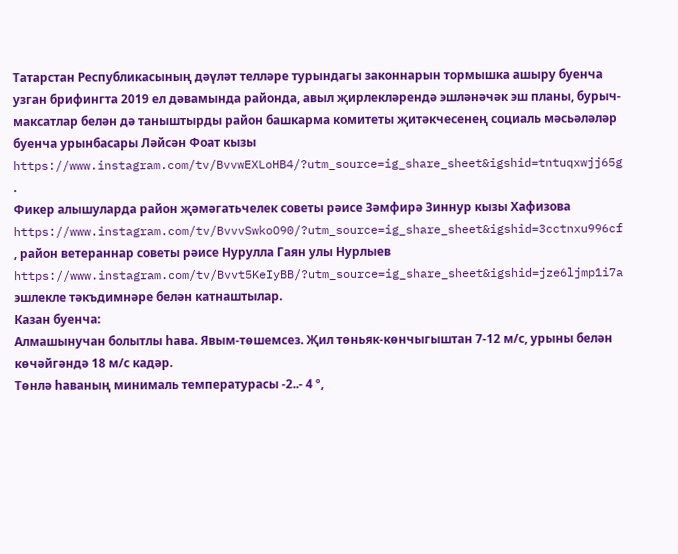Татарстан Республикасының дәүләт телләре турындагы законнарын тормышка ашыру буенча узган брифингта 2019 ел дәвамында районда, авыл җирлекләрендә эшләнәчәк эш планы, бурыч-максатлар белән дә таныштырды район башкарма комитеты җитәкчесенең социаль мәсьәләләр буенча урынбасары Ләйсән Фоат кызы https://www.instagram.com/tv/BvvwEXLoHB4/?utm_source=ig_share_sheet&igshid=tntuqxwjj65g .
Фикер алышуларда район җәмәгатьчелек советы рәисе Зәмфирә Зиннур кызы Хафизова https://www.instagram.com/tv/BvvvSwkoO90/?utm_source=ig_share_sheet&igshid=3cctnxu996cf , район ветераннар советы рәисе Нурулла Гаян улы Нурлыев https://www.instagram.com/tv/Bvvt5KeIyBB/?utm_source=ig_share_sheet&igshid=jze6ljmp1i7a эшлекле тәкъдимнәре белән катнаштылар.
Казан буенча:
Алмашынучан болытлы һава. Явым-төшемсез. Җил төньяк-көнчыгыштан 7-12 м/с, урыны белән көчәйгәндә 18 м/с кадәр.
Төнлә һаваның минималь температурасы -2..- 4 º,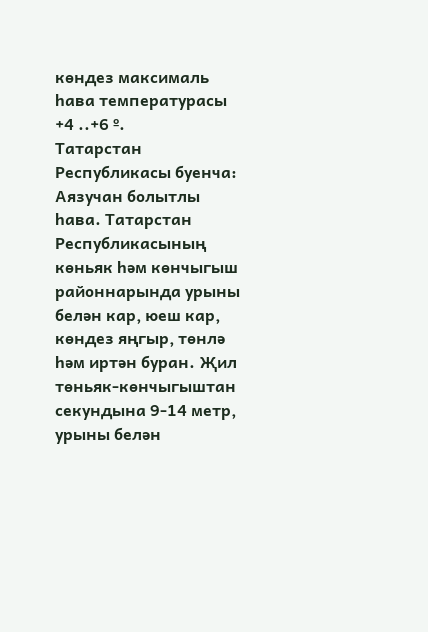көндез максималь һава температурасы +4 ..+6 º.
Татарстан Республикасы буенча:
Аязучан болытлы һава. Татарстан Республикасының көньяк һәм көнчыгыш районнарында урыны белән кар, юеш кар, көндез яңгыр, төнлә һәм иртән буран. Җил төньяк-көнчыгыштан секундына 9-14 метр, урыны белән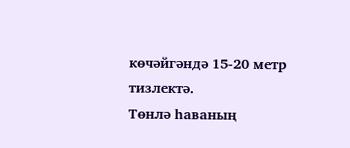көчәйгәндә 15-20 метр тизлектә.
Төнлә һаваның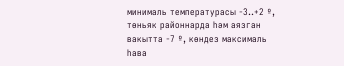минималь температурасы -3..+2 º, төньяк районнарда һәм аязган вакытта -7 º, көндез максималь һава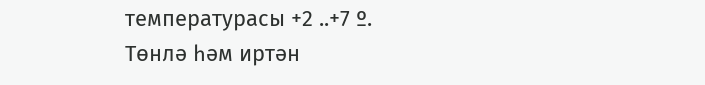температурасы +2 ..+7 º.
Төнлә һәм иртән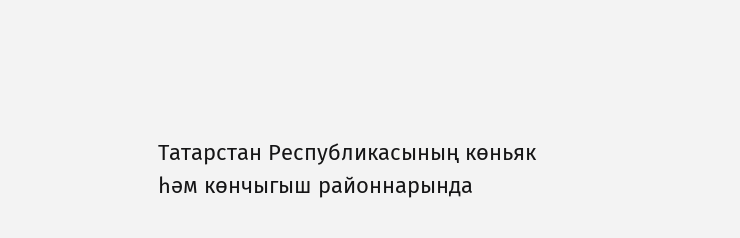Татарстан Республикасының көньяк һәм көнчыгыш районнарында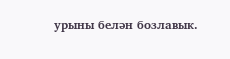урыны белән бозлавык.